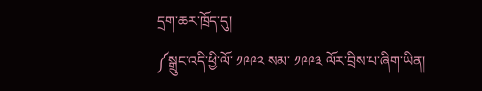དྲག་ཆར་ཁྲོད་དུ།
༼སྒྲུང་འདི་ཕྱི་ལོ་ ༡༩༩༢ སམ་ ༡༩༩༣ ལོར་བྲིས་པ་ཞིག་ཡིན།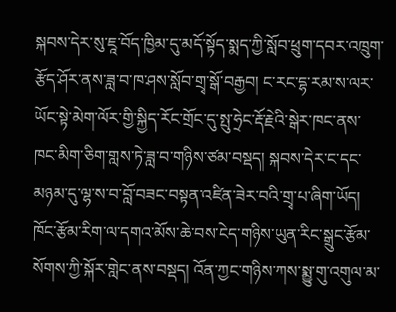སྐབས་དེར་སུ་ཇཱ་བོད་ཁྱིམ་དུ་མདོ་སྟོད་སྨད་ཀྱི་སློབ་ཕྲུག་དབར་འཁྲུག་རྩོད་ཤོར་ནས་ཟླ་བ་ཁ་ཤས་སློབ་གྲྭ་སྒོ་བརྒྱབ། ང་རང་དྷ་རམ་ས་ལར་ཡོང་སྟེ་མེག་ལོར་གྱི་སྐྱིད་རོང་གྲོང་དུ་སྤུ་ཧྲེང་རྡོ་རྗེའི་སྒེར་ཁང་ནས་ཁང་མིག་ཅིག་གླས་ཏེ་ཟླ་བ་གཉིས་ཙམ་བསྡད། སྐབས་དེར་ང་དང་མཉམ་དུ་ལྷ་ས་བ་བློ་བཟང་བསྟན་འཛིན་ཟེར་བའི་གྲྭ་པ་ཞིག་ཡོད། ཁོང་རྩོམ་རིག་ལ་དགའ་མོས་ཆེ་བས་ངེད་གཉིས་ཡུན་རིང་སྒྲུང་རྩོམ་སོགས་ཀྱི་སྐོར་གླེང་ནས་བསྡད། འོན་ཀྱང་གཉིས་ཀས་སྨྱུ་གུ་འགུལ་མ་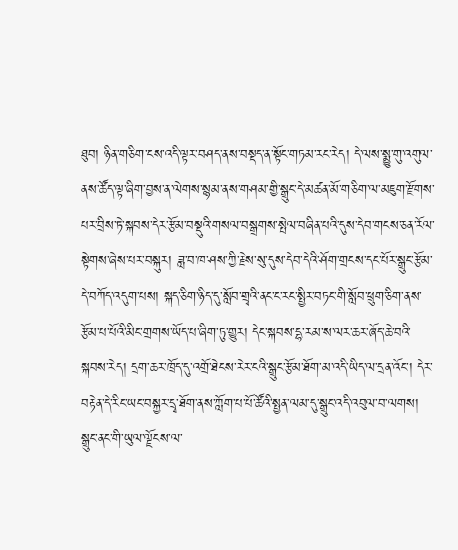ཐུབ། ཉིན་གཅིག་ངས་འདི་ལྟར་བཤད་ནས་བསྡད་ན་སྟོང་གཏམ་རང་རེད། དེ་ལས་སྨྱུ་གུ་འགུལ་ནས་ཚོད་ལྟ་ཞིག་བྱས་ན་ལེགས་སྙམ་ནས་གཤམ་གྱི་སྒྲུང་དེ་མཚན་མོ་གཅིག་ལ་མཇུག་རྫོགས་པར་བྲིས་ཏེ་སྐབས་དེར་རྩོམ་བསྡུའི་གསལ་བསྒྲགས་སྤེལ་བཞིན་པའི་དུས་དེབ་གངས་ཅན་རོལ་སྟེགས་ཞེས་པར་བསྐུར། ཟླ་བ་ཁ་ཤས་ཀྱི་རྗེས་སུ་དུས་དེབ་དེའི་ཤོག་གྲངས་དང་པོར་སྒྲུང་རྩོམ་དེ་བཀོད་འདུག་པས། སྐད་ཅིག་ཉིད་དུ་སློབ་གྲྭའི་ནང་ང་རང་སྤྱིར་བཏང་གི་སློབ་ཕྲུག་ཅིག་ནས་རྩོམ་པ་པོའི་མིང་གྲགས་ཡོད་པ་ཞིག་ཏུ་གྱུར། དེང་སྐབས་དྷ་རམ་ས་ལར་ཆར་ཞོད་ཆེ་བའི་སྐབས་རེད། དྲག་ཆར་ཁྲོད་དུ་འགྲོ་ཐེངས་རེར་ངའི་སྒྲུང་རྩོམ་ཐོག་མ་འདི་ཡིད་ལ་དྲན་འོང་། དེར་བརྟེན་དེ་རིང་ཡང་བསྐྱར་དྲྭ་ཐོག་ནས་ཀློག་པ་པོ་ཚོའི་སྤྱན་ལམ་དུ་སྒྲུང་འདི་འབུལ་བ་ལགས།
སྒྲུང་ནང་གི་ཡུལ་ལྗོངས་ལ་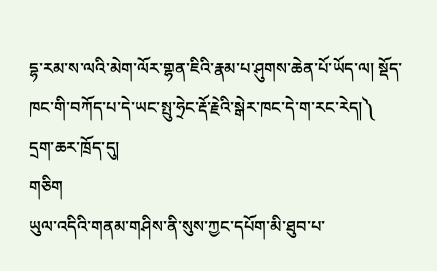དྷ་རམ་ས་ལའི་མེག་ལོར་གྷན་ཇིའི་རྣམ་པ་ཤུགས་ཆེན་པོ་ཡོད་ལ། སྡོད་ཁང་གི་བཀོད་པ་དེ་ཡང་སྤུ་ཧྲེང་རྡོ་རྗེའི་སྒེར་ཁང་དེ་ག་རང་རེད།༽
དྲག་ཆར་ཁྲོད་དུ།
གཅིག
ཡུལ་འདིའི་གནམ་གཤིས་ནི་སུས་ཀྱང་དཔོག་མི་ཐུབ་པ་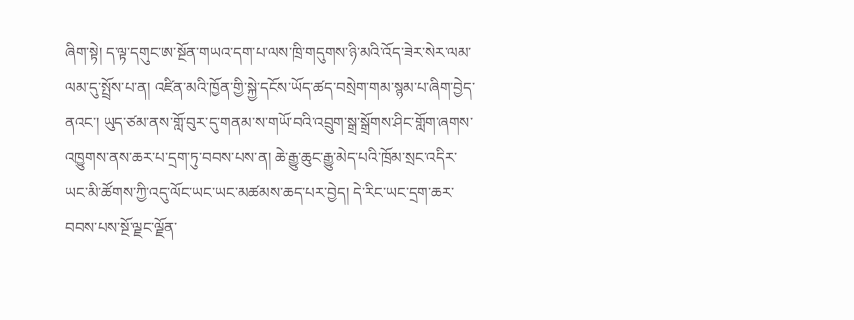ཞིག་སྟེ། ད་ལྟ་དགུང་ཨ་སྔོན་གཡའ་དག་པ་ལས་ཁྲི་གདུགས་ཉི་མའི་འོད་ཟེར་སེར་ལམ་ལམ་དུ་སྤྲོས་པ་ན། འཛིན་མའི་ཁྱོན་གྱི་སྐྱེ་དངོས་ཡོད་ཚད་བསྲེག་གམ་སྙམ་པ་ཞིག་བྱེད་ནའང་། ཡུད་ཙམ་ནས་གློ་བུར་དུ་གནམ་ས་གཡོ་བའི་འབྲུག་སྒྲ་སྒྲོགས་ཤིང་གློག་ཞགས་འཁྱུགས་ནས་ཆར་པ་དྲག་ཏུ་བབས་པས་ན། ཆེ་རྒྱུ་ཆུང་རྒྱུ་མེད་པའི་ཁྲོམ་སྲང་འདིར་ཡང་མི་ཚོགས་ཀྱི་འདུ་ལོང་ཡང་ཡང་མཚམས་ཆད་པར་བྱེད། དེ་རིང་ཡང་དྲག་ཆར་བབས་པས་སྔོ་ལྗང་ལྗོན་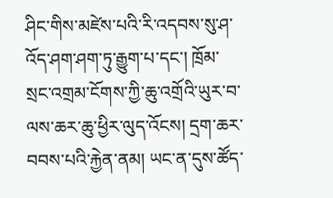ཤིང་གིས་མཛེས་པའི་རི་འདབས་སུ་ཤ་འོད་ཤག་ཤག་ཏུ་རྒྱུག་པ་དང་། ཁྲོམ་སྲང་འགྲམ་ངོགས་ཀྱི་ཆུ་འགྲོའི་ཡུར་བ་ལས་ཆར་ཆུ་ཕྱིར་ལུད་འོངས། དྲག་ཆར་བབས་པའི་རྐྱེན་ནམ། ཡང་ན་དུས་ཚོད་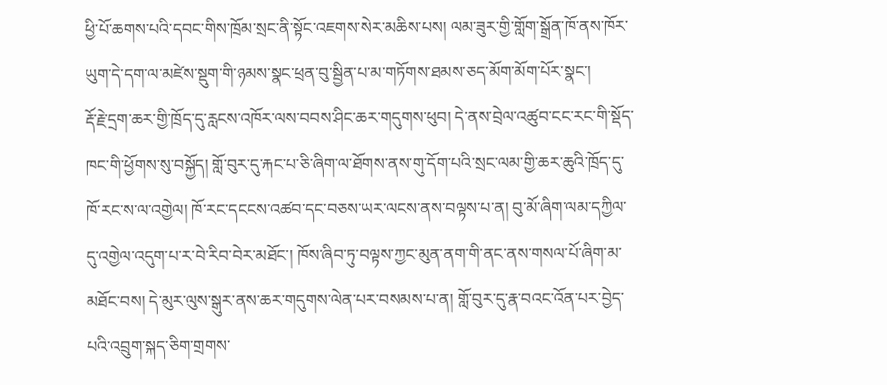ཕྱི་པོ་ཆགས་པའི་དབང་གིས་ཁྲོམ་སྲང་ནི་སྟོང་འཇགས་སེར་མཆིས་པས། ལམ་ཟུར་གྱི་གློག་སྒྲོན་ཁོ་ནས་ཁོར་ཡུག་དེ་དག་ལ་མཛེས་སྡུག་གི་ཉམས་སྣང་ཕྲན་བུ་སྦྱིན་པ་མ་གཏོགས་ཐམས་ཅད་མོག་མོག་པོར་སྣང་།
རྡོ་རྗེ་དྲག་ཆར་གྱི་ཁྲོད་དུ་རླངས་འཁོར་ལས་བབས་ཤིང་ཆར་གདུགས་ཕུབ། དེ་ནས་བྲེལ་འཚུབ་ངང་རང་གི་སྡོད་ཁང་གི་ཕྱོགས་སུ་བསྐྱོད། གློ་བུར་དུ་རྐང་པ་ཅི་ཞིག་ལ་ཐོགས་ནས་གུ་དོག་པའི་སྲང་ལམ་གྱི་ཆར་ཆུའི་ཁྲོད་དུ་ཁོ་རང་ས་ལ་འགྱེལ། ཁོ་རང་དངངས་འཚབ་དང་བཅས་ཡར་ལངས་ནས་བལྟས་པ་ན། བུ་མོ་ཞིག་ལམ་དཀྱིལ་དུ་འགྱེལ་འདུག་པ་ར་བེ་རིབ་བེར་མཐོང་། ཁོས་ཞིབ་ཏུ་བལྟས་ཀྱང་མུན་ནག་གི་ནང་ནས་གསལ་པོ་ཞིག་མ་མཐོང་བས། དེ་མུར་ལུས་སྒུར་ནས་ཆར་གདུགས་ལེན་པར་བསམས་པ་ན། གློ་བུར་དུ་རྣ་བའང་འོན་པར་བྱེད་པའི་འབྲུག་སྐད་ཅིག་གྲགས་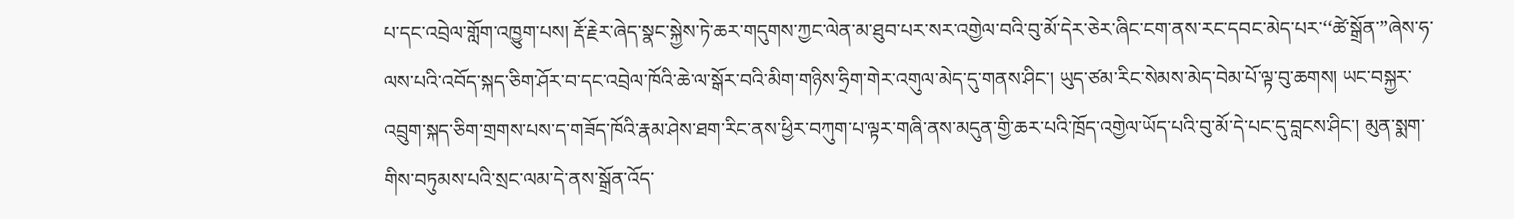པ་དང་འབྲེལ་གློག་འཁྱུག་པས། རྡོ་རྗེར་ཞེད་སྣང་སྐྱེས་ཏེ་ཆར་གདུགས་ཀྱང་ལེན་མ་ཐུབ་པར་སར་འགྱེལ་བའི་བུ་མོ་དེར་ཅེར་ཞིང་ངག་ནས་རང་དབང་མེད་པར་‘‘ཚེ་སྒྲོན་”ཞེས་ཧ་ལས་པའི་འབོད་སྐད་ཅིག་ཤོར་བ་དང་འབྲེལ་ཁོའི་ཆེ་ལ་སྒོར་བའི་མིག་གཉིས་ཧྲིག་གེར་འགུལ་མེད་དུ་གནས་ཤིང་། ཡུད་ཙམ་རིང་སེམས་མེད་བེམ་པོ་ལྟ་བུ་ཆགས། ཡང་བསྐྱར་འབྲུག་སྐད་ཅིག་གྲགས་པས་ད་གཟོད་ཁོའི་རྣམ་ཤེས་ཐག་རིང་ནས་ཕྱིར་བཀུག་པ་ལྟར་གཞི་ནས་མདུན་གྱི་ཆར་པའི་ཁྲོད་འགྱེལ་ཡོད་པའི་བུ་མོ་དེ་པང་དུ་བླངས་ཤིང་། མུན་སྨག་གིས་བཏུམས་པའི་སྲང་ལམ་དེ་ནས་སྒྲོན་འོད་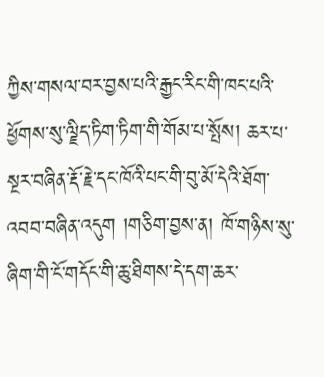ཀྱིས་གསལ་བར་བྱས་པའི་རྒྱང་རིང་གི་ཁང་པའི་ཕྱོགས་སུ་ལྗིད་ཏིག་ཏིག་གི་གོམ་པ་སྤོས། ཆར་པ་སྔར་བཞིན་རྡོ་རྗེ་དང་ཁོའི་པང་གི་བུ་མོ་དེའི་ཐོག་འབབ་བཞིན་འདུག །གཅིག་བྱས་ན། ཁོ་གཉིས་སུ་ཞིག་གི་ངོ་གདོང་གི་ཆུ་ཐིགས་དེ་དག་ཆར་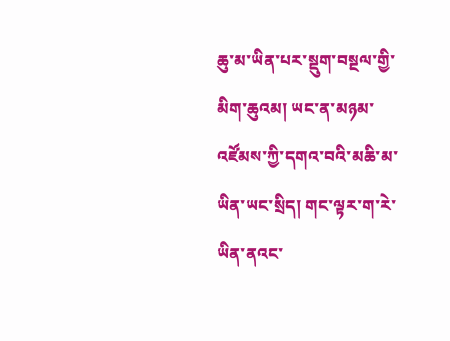ཆུ་མ་ཡིན་པར་སྡུག་བསྔལ་གྱི་མིག་ཆུའམ། ཡང་ན་མཉམ་འཛོམས་ཀྱི་དགའ་བའི་མཆི་མ་ཡིན་ཡང་སྲིད། གང་ལྟར་ག་རེ་ཡིན་ནའང་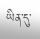ཡིན་དུ་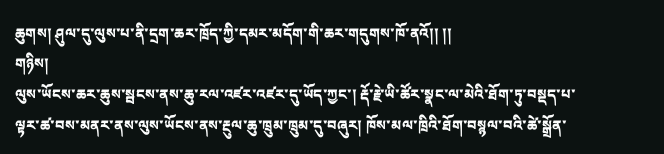ཆུགས། ཤུལ་དུ་ལུས་པ་ནི་དྲག་ཆར་ཁྲོད་ཀྱི་དམར་མདོག་གི་ཆར་གདུགས་ཁོ་ནའོ།། །།
གཉིས།
ལུས་ཡོངས་ཆར་ཆུས་སྦངས་ནས་ཆུ་རལ་འཛར་འཛར་དུ་ཡོད་ཀྱང་། རྡོ་རྗེ་ཡི་ཚོར་སྣང་ལ་མེའི་ཐོག་ཏུ་བསྡད་པ་ལྟར་ཚ་བས་མནར་ནས་ལུས་ཡོངས་ནས་རྔུལ་ཆུ་ཁྲུམ་ཁྲུམ་དུ་བཞུར། ཁོས་མལ་ཁྲིའི་ཐོག་བསྙལ་བའི་ཚེ་སྒྲོན་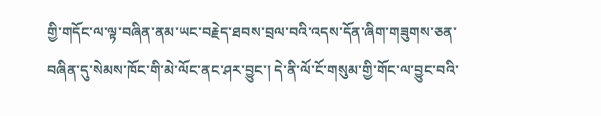གྱི་གདོང་ལ་ལྟ་བཞིན་ནམ་ཡང་བརྗེད་ཐབས་བྲལ་བའི་འདས་དོན་ཞིག་གཟུགས་ཅན་བཞིན་དུ་སེམས་ཁོང་གི་མེ་ལོང་ནང་ཤར་བྱུང་། དེ་ནི་ལོ་ངོ་གསུམ་གྱི་གོང་ལ་བྱུང་བའི་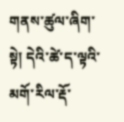གནས་ཚུལ་ཞིག་སྟེ། དེའི་ཚེ་ད་ལྟའི་མགོ་རིལ་རྡོ་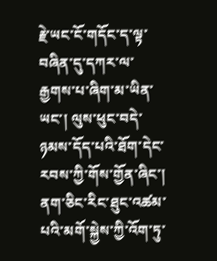རྗེ་ཡང་ངོ་གདོང་ད་ལྟ་བཞིན་དུ་དཀར་ལ་རྒྱགས་པ་ཞིག་མ་ཡིན་ཡང་། ལུས་ཕུང་བདེ་ཉམས་དོད་པའི་ཐོག་དེང་རབས་ཀྱི་གོས་གྱོན་ཞིང་། ནག་ཅིང་རིང་ཐུང་འཚམ་པའི་མགོ་སྐྱེས་ཀྱི་འོག་ཏུ་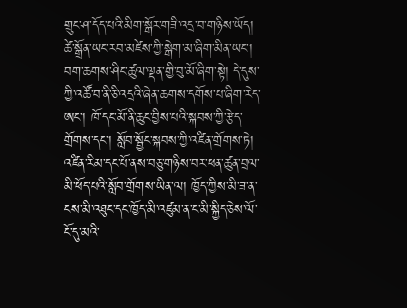གྲུང་ཤ་དོད་པའི་མིག་སྒོར་གཟི་འདྲ་བ་གཉིས་ཡོད། ཚེ་སྒྲོན་ཡང་རབ་མཛེས་ཀྱི་སྒེག་མ་ཞིག་མིན་ཡང་། བག་ཆགས་ཤིང་ཚུལ་ལྡན་གྱི་བུ་མོ་ཞིག་སྟེ། དེ་དུས་ཀྱི་འཚོ་བ་ནི་ཅི་འདྲའི་ཞེན་ཆགས་དགོས་པ་ཞིག་རེད་ཨང་། ཁོ་དང་མོ་ནི་ཆུང་བྱིས་པའི་སྐབས་ཀྱི་རྩེད་གྲོགས་དང་། སློབ་སྦྱོང་སྐབས་ཀྱི་འཛིན་གྲོགས་ཏེ། འཛིན་རིམ་དང་པོ་ནས་བཅུ་གཉིས་བར་ཕན་ཚུན་བྲལ་མི་ཕོད་པའི་སློབ་གྲོགས་ཡིན་ལ། ཁྱོད་ཀྱིས་མི་ཟ་ན་ངས་མི་འཐུང་དང་ཁྱོད་མི་འཛུམ་ན་ང་མི་སྐྱིད་ཅེས་ལོ་ངོ་དུ་མའི་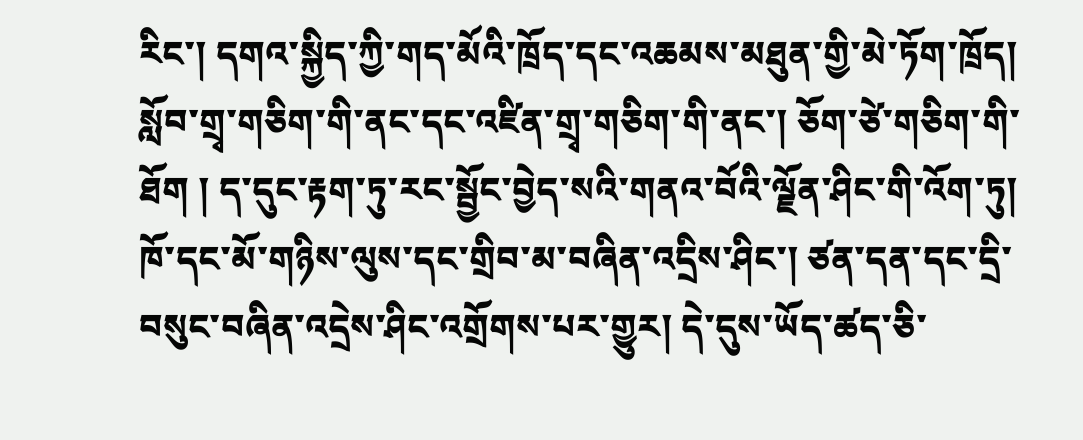རིང་། དགའ་སྐྱིད་ཀྱི་གད་མོའི་ཁྲོད་དང་འཆམས་མཐུན་གྱི་མེ་ཏོག་ཁྲོད། སློབ་གྲྭ་གཅིག་གི་ནང་དང་འཛིན་གྲྭ་གཅིག་གི་ནང་། ཅོག་ཙེ་གཅིག་གི་ཐོག ། ད་དུང་རྟག་ཏུ་རང་སྦྱོང་བྱེད་སའི་གནའ་བོའི་ལྗོན་ཤིང་གི་འོག་ཏུ། ཁོ་དང་མོ་གཉིས་ལུས་དང་གྲིབ་མ་བཞིན་འདྲིས་ཤིང་། ཙན་དན་དང་དྲི་བསུང་བཞིན་འདྲེས་ཤིང་འགྲོགས་པར་གྱུར། དེ་དུས་ཡོད་ཚད་ཅི་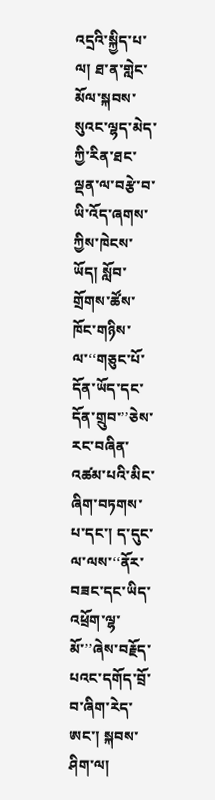འདྲའི་སྐྱིད་པ་ལ། ཐ་ན་གླེང་མོལ་སྐབས་སུའང་ལྷད་མེད་ཀྱི་རིན་ཐང་ལྡན་ལ་བརྩེ་བ་ཡི་འོད་ཞགས་ཀྱིས་ཁེངས་ཡོད། སློབ་གྲོགས་ཚོས་ཁོང་གཉིས་ལ་‘‘གཅུང་པོ་དོན་ཡོད་དང་དོན་གྲུབ་’’ཅེས་རང་བཞིན་འཚམ་པའི་མིང་ཞིག་བཏགས་པ་དང་། ད་དུང་ལ་ལས་‘‘ནོར་བཟང་དང་ཡིད་འཕྲོག་ལྷ་མོ་’’ཞེས་བརྗོད་པའང་དགོད་བྲོ་བ་ཞིག་རེད་ཨང་། སྐབས་ཤིག་ལ།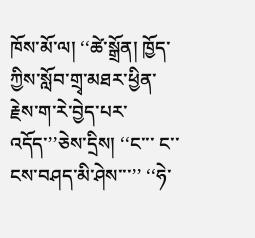ཁོས་མོ་ལ། ‘‘ཚེ་སྒྲོན། ཁྱོད་ཀྱིས་སློབ་གྲྭ་མཐར་ཕྱིན་རྗེས་ག་རེ་བྱེད་པར་འདོད་’’ཅེས་དྲིས། ‘‘ང་་་ ང་་ ངས་བཤད་མི་ཤེས་་་’’ ‘‘ཧེ་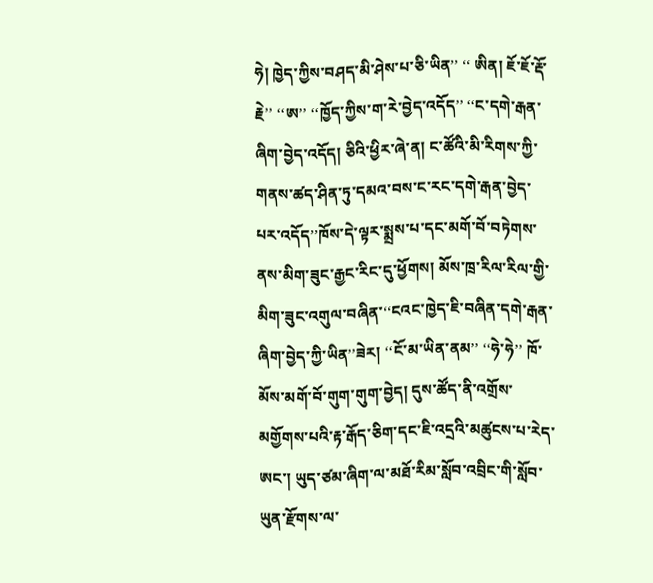ཧེ། ཁྱེད་ཀྱིས་བཤད་མི་ཤེས་པ་ཅི་ཡིན’’ ‘‘ ཨིན། ཇོ་ཇོ་རྡོ་རྗེ’’ ‘‘ཨ’’ ‘‘ཁྱོད་ཀྱིས་ག་རེ་བྱེད་འདོད’’ ‘‘ང་དགེ་རྒན་ཞིག་བྱེད་འདོད། ཅིའི་ཕྱིར་ཞེ་ན། ང་ཚོའི་མི་རིགས་ཀྱི་གནས་ཚད་ཤིན་ཏུ་དམའ་བས་ང་རང་དགེ་རྒན་བྱེད་པར་འདོད’’ཁོས་དེ་ལྟར་སྨྲས་པ་དང་མགོ་བོ་བཏེགས་ནས་མིག་ཟུང་རྒྱང་རིང་དུ་ཕྱོགས། མོས་ཁྲ་རིལ་རིལ་གྱི་མིག་ཟུང་འགུལ་བཞིན་‘‘ངའང་ཁྱེད་ཇི་བཞིན་དགེ་རྒན་ཞིག་བྱེད་ཀྱི་ཡིན’’ཟེར། ‘‘ངོ་མ་ཡིན་ནམ’’ ‘‘ཧེ་ཧེ’’ ཁོ་མོས་མགོ་བོ་གུག་གུག་བྱེད། དུས་ཚོད་ནི་འགྲོས་མགྱོགས་པའི་རྟ་རྒོད་ཅིག་དང་ཇི་འདྲའི་མཚུངས་པ་རེད་ཨང་། ཡུད་ཙམ་ཞིག་ལ་མཐོ་རིམ་སློབ་འབྲིང་གི་སློབ་ཡུན་རྫོགས་ལ་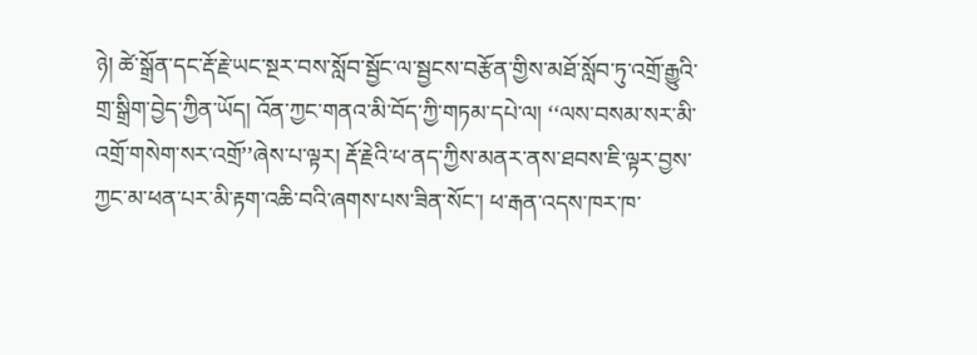ཉེ། ཚེ་སྒྲོན་དང་རྡོ་རྗེ་ཡང་སྔར་བས་སློབ་སྦྱོང་ལ་སྦྱངས་བརྩོན་གྱིས་མཐོ་སློབ་ཏུ་འགྲོ་རྒྱུའི་གྲ་སྒྲིག་བྱེད་ཀྱིན་ཡོད། འོན་ཀྱང་གནའ་མི་བོད་ཀྱི་གཏམ་དཔེ་ལ། ‘‘ལས་བསམ་སར་མི་འགྲོ་གསེག་སར་འགྲོ’’ཞེས་པ་ལྟར། རྡོ་རྗེའི་ཕ་ནད་ཀྱིས་མནར་ནས་ཐབས་ཇི་ལྟར་བྱས་ཀྱང་མ་ཕན་པར་མི་རྟག་འཆི་བའི་ཞགས་པས་ཟིན་སོང་། ཕ་རྒན་འདས་ཁར་ཁ་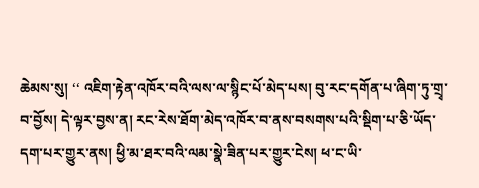ཆེམས་སུ། ‘‘ འཇིག་རྟེན་འཁོར་བའི་ལས་ལ་སྙིང་པོ་མེད་པས། བུ་རང་དགོན་པ་ཞིག་ཏུ་གྲྭ་བ་བྱོས། དེ་ལྟར་བྱས་ན། རང་རེས་ཐོག་མེད་འཁོར་བ་ནས་བསགས་པའི་སྡིག་པ་ཅི་ཡོད་དག་པར་གྱུར་ནས། ཕྱི་མ་ཐར་བའི་ལམ་སྣེ་ཟིན་པར་གྱུར་ངེས། ཕ་ང་ཡི་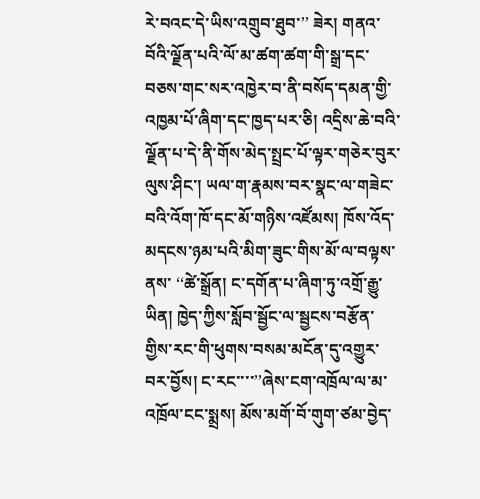རེ་བའང་དེ་ཡིས་འགྲུབ་ཐུབ་’’ ཟེར། གནའ་བོའི་ལྗོན་པའི་ལོ་མ་ཚག་ཚག་གི་སྒྲ་དང་བཅས་གང་སར་འཁྱེར་བ་ནི་བསོད་དམན་གྱི་འཁྱམ་པོ་ཞིག་དང་ཁྱད་པར་ཅི། འདྲིས་ཆེ་བའི་ལྗོན་པ་དེ་ནི་གོས་མེད་སྤྲང་པོ་ལྟར་གཅེར་བུར་ལུས་ཤིང་། ཡལ་ག་རྣམས་བར་སྣང་ལ་གཟེང་བའི་འོག་ཁོ་དང་མོ་གཉིས་འཛོམས། ཁོས་འོད་མདངས་ཉམ་པའི་མིག་ཟུང་གིས་མོ་ལ་བལྟས་ནས་ ‘‘ཚེ་སྒྲོན། ང་དགོན་པ་ཞིག་ཏུ་འགྲོ་རྒྱུ་ཡིན། ཁྱེད་ཀྱིས་སློབ་སྦྱོང་ལ་སྦྱངས་བརྩོན་གྱིས་རང་གི་ཕུགས་བསམ་མངོན་དུ་འགྱུར་བར་བྱོས། ང་རང་་་་’’ཞེས་ངག་འཁྲོལ་ལ་མ་འཁྲོལ་ངང་སྨྲས། མོས་མགོ་བོ་གུག་ཙམ་བྱེད་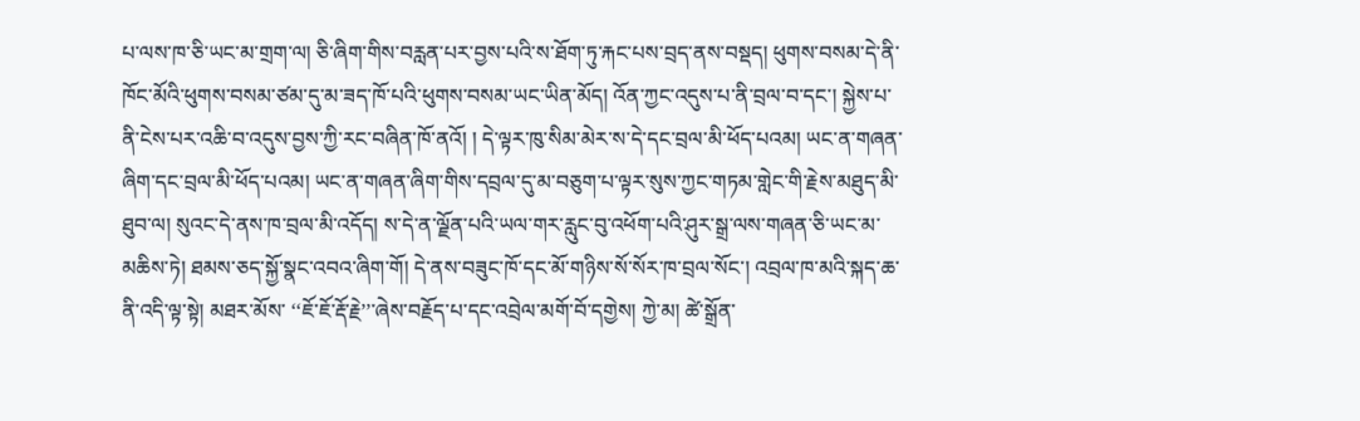པ་ལས་ཁ་ཅི་ཡང་མ་གྲག་ལ། ཅི་ཞིག་གིས་བརླན་པར་བྱས་པའི་ས་ཐོག་ཏུ་རྐང་པས་བྲད་ནས་བསྡད། ཕུགས་བསམ་དེ་ནི་ཁོང་མོའི་ཕུགས་བསམ་ཙམ་དུ་མ་ཟད་ཁོ་པའི་ཕུགས་བསམ་ཡང་ཡིན་མོད། འོན་ཀྱང་འདུས་པ་ནི་བྲལ་བ་དང་། སྐྱེས་པ་ནི་ངེས་པར་འཆི་བ་འདུས་བྱས་ཀྱི་རང་བཞིན་ཁོ་ནའོ། ། དེ་ལྟར་ཁུ་སིམ་མེར་ས་དེ་དང་བྲལ་མི་ཕོད་པའམ། ཡང་ན་གཞན་ཞིག་དང་བྲལ་མི་ཕོད་པའམ། ཡང་ན་གཞན་ཞིག་གིས་དབྲལ་དུ་མ་བཅུག་པ་ལྟར་སུས་ཀྱང་གཏམ་གླེང་གི་རྗེས་མཐུད་མི་ཐུབ་ལ། སུའང་དེ་ནས་ཁ་བྲལ་མི་འདོད། ས་དེ་ན་ལྗོན་པའི་ཡལ་གར་རླུང་བུ་འཕོག་པའི་ཤུར་སྒྲ་ལས་གཞན་ཅི་ཡང་མ་མཆིས་ཏེ། ཐམས་ཅད་སྐྱོ་སྣང་འབའ་ཞིག་གོ། དེ་ནས་བཟུང་ཁོ་དང་མོ་གཉིས་སོ་སོར་ཁ་བྲལ་སོང་། འབྲལ་ཁ་མའི་སྐད་ཆ་ནི་འདི་ལྟ་སྟེ། མཐར་མོས་ ‘‘ཇོ་ཇོ་རྡོ་རྗེ’’་ཞེས་བརྗོད་པ་དང་འབྲེལ་མགོ་བོ་དགྱེས། ཀྱེ་མ། ཚེ་སྒྲོན་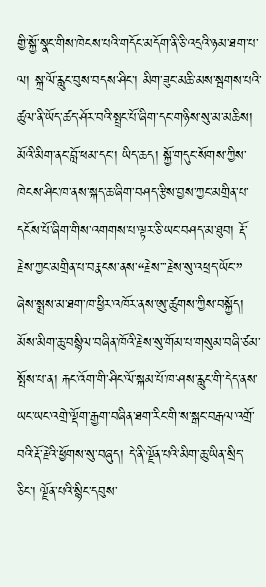གྱི་སྐྱོ་སྣང་གིས་ཁེངས་པའི་གདོང་མདོག་ནི་ཅི་འདྲའི་ཉམ་ཐག་པ་ལ། སྐྲ་ལོ་རླུང་བུས་བདས་ཤིང་། མིག་ཟུང་མཆི་མས་སྦགས་པའི་ཚུལ་ནི་ཡོད་ཚད་ཤོར་བའི་སྤྲང་པོ་ཞིག་དང་གཉིས་སུ་མ་མཆིས། མོའི་མིག་ནང་བློ་ཕམ་དང་། ཡིད་ཆད། སྐྱོ་གདུང་སོགས་ཀྱིས་ཁེངས་ཤིང་ཁ་ནས་སྐད་ཆ་ཞིག་བཤད་རྩིས་བྱས་ཀྱང་མགྲིན་པ་དངོས་པོ་ཞིག་གིས་འགགས་པ་ལྟར་ཅི་ཡང་བཤད་མ་ཐུབ། རྡོ་རྗེས་ཀྱང་མགྲིན་པ་བརྣངས་ནས་‘‘རྗེས་་་རྗེས་སུ་འཕྲད་ཡོང་’’ ཞེས་སྨྲས་མ་ཐག་ཁ་ཕྱིར་འཁོར་ནས་ཨུ་ཚུགས་ཀྱིས་བསྐྱོད། མོས་མིག་ཆུ་བསྙིལ་བཞིན་ཁོའི་རྗེས་སུ་གོམ་པ་གསུམ་བཞི་ཙམ་སྤོས་པ་ན། རྐང་འོག་གི་ཤིང་ལོ་སྐམ་པོ་ཁ་ཤས་རླུང་གི་དེད་ནས་ཡང་ཡང་འགྲེ་ལྡོག་རྒྱག་བཞིན་ཐག་རིང་གི་ས་སྒང་བརྒལ་འགྲོ་བའི་རྡོ་རྗེའི་ཕྱོགས་སུ་བཞུད། དེ་ནི་ལྗོན་པའི་མིག་ཆུ་ཡིན་སྲིད་ཅིང་། ལྗོན་པའི་སྙིང་དབུས་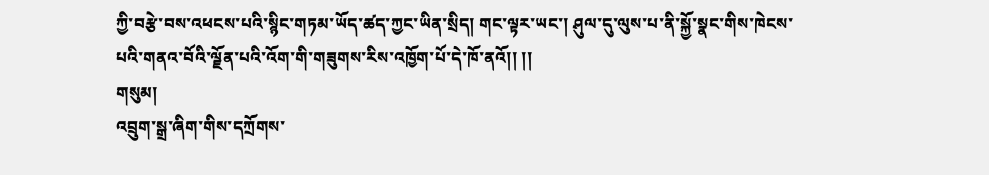ཀྱི་བརྩེ་བས་འཕངས་པའི་སྙིང་གཏམ་ཡོད་ཚད་ཀྱང་ཡིན་སྲིད། གང་ལྟར་ཡང་། ཤུལ་དུ་ལུས་པ་ནི་སྐྱོ་སྣང་གིས་ཁེངས་པའི་གནའ་བོའི་ལྗོན་པའི་འོག་གི་གཟུགས་རིས་འཁྱོག་པོ་དེ་ཁོ་ནའོ།། །།
གསུམ།
འབྲུག་སྒྲ་ཞིག་གིས་དཀྲོགས་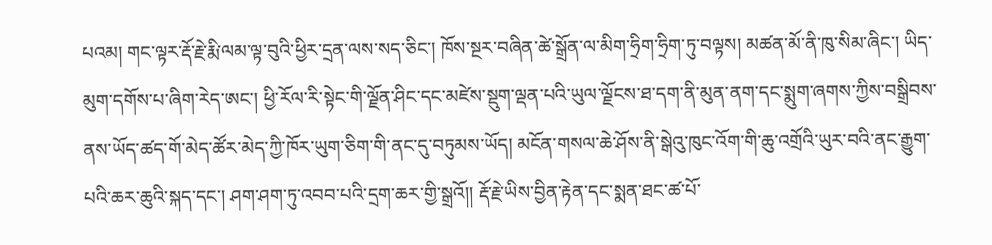པའམ། གང་ལྟར་རྡོ་རྗེ་རྨི་ལམ་ལྟ་བུའི་ཕྱིར་དྲན་ལས་སད་ཅིང་། ཁོས་སྔར་བཞིན་ཚེ་སྒྲོན་ལ་མིག་ཧྲིག་ཧྲིག་ཏུ་བལྟས། མཚན་མོ་ནི་ཁུ་སིམ་ཞིང་། ཡིད་མུག་དགོས་པ་ཞིག་རེད་ཨང་། ཕྱི་རོལ་རི་སྟེང་གི་ལྗོན་ཤིང་དང་མཛེས་སྡུག་ལྡན་པའི་ཡུལ་ལྗོངས་ཐ་དག་ནི་མུན་ནག་དང་སྨུག་ཞགས་ཀྱིས་བསྒྲིབས་ནས་ཡོད་ཚད་གོ་མེད་ཚོར་མེད་ཀྱི་ཁོར་ཡུག་ཅིག་གི་ནང་དུ་བཏུམས་ཡོད། མངོན་གསལ་ཆེ་ཤོས་ནི་སྒེའུ་ཁུང་འོག་གི་ཆུ་འགྲོའི་ཡུར་བའི་ནང་རྒྱུག་པའི་ཆར་ཆུའི་སྐད་དང་། ཤག་ཤག་ཏུ་འབབ་པའི་དྲག་ཆར་གྱི་སྒྲའོ།། རྡོ་རྗེ་ཡིས་བྱིན་རྟེན་དང་སྨན་ཐང་ཚ་པོ་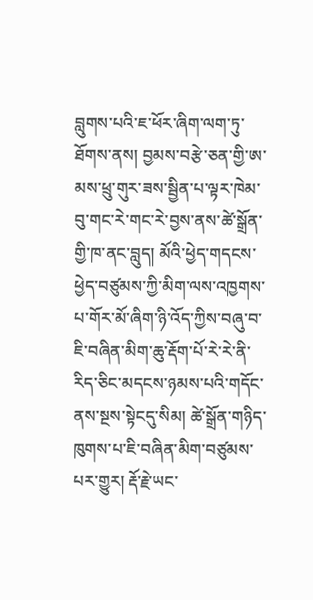བླུགས་པའི་ཇ་ཕོར་ཞིག་ལག་ཏུ་ཐོགས་ནས། བྱམས་བརྩེ་ཅན་གྱི་ཨ་མས་ཕྲུ་གུར་ཟས་སྦྱིན་པ་ལྟར་ཁེམ་བུ་གང་རེ་གང་རེ་བྱས་ནས་ཚེ་སྒྲོན་གྱི་ཁ་ནང་བླུད། མོའི་ཕྱེད་གདངས་ཕྱེད་བཙུམས་ཀྱི་མིག་ལས་འཁྱགས་པ་གོར་མོ་ཞིག་ཉི་འོད་ཀྱིས་བཞུ་བ་ཇི་བཞིན་མིག་ཆུ་རྡོག་པོ་རེ་རེ་ནི་རིད་ཅིང་མདངས་ཉམས་པའི་གདོང་ནས་སྔས་སྟེངདུ་སིམ། ཚེ་སྒྲོན་གཉིད་ཁུགས་པ་ཇི་བཞིན་མིག་བཙུམས་པར་གྱུར། རྡོ་རྗེ་ཡང་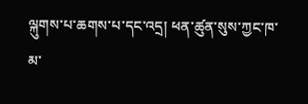ལྐུགས་པ་ཆགས་པ་དང་འདྲ། ཕན་ཚུན་སུས་ཀྱང་ཁ་མ་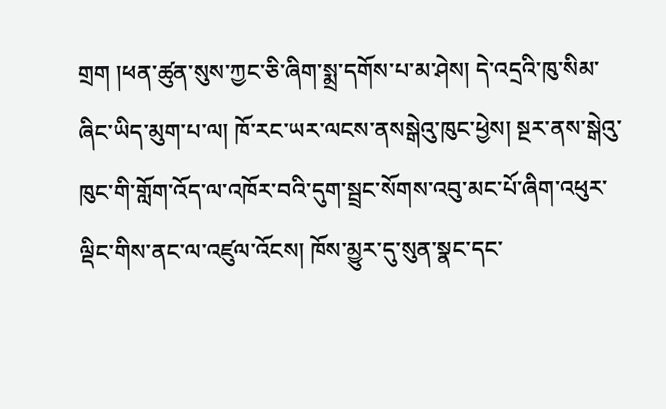གྲག །ཕན་ཚུན་སུས་ཀྱང་ཅི་ཞིག་སྨྲ་དགོས་པ་མ་ཤེས། དེ་འདྲའི་ཁུ་སིམ་ཞིང་ཡིད་མུག་པ་ལ། ཁོ་རང་ཡར་ལངས་ནསསྒེའུ་ཁུང་ཕྱེས། སྔར་ནས་སྒེའུ་ཁུང་གི་གློག་འོད་ལ་འཁོར་བའི་དུག་སྦྲང་སོགས་འབུ་མང་པོ་ཞིག་འཕུར་ལྡིང་གིས་ནང་ལ་འཛུལ་འོངས། ཁོས་མྱུར་དུ་སུན་སྣང་དང་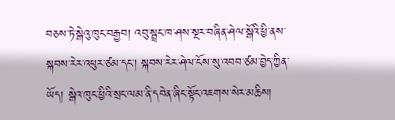བཅས་ཏེ་སྒེའུ་ཁུང་བརྒྱབ། འབུ་སྦྲང་ཁ་ཤས་སྔར་བཞིན་ཤེལ་སྒོའི་ཕྱི་ནས་སྐབས་རེར་འཕུར་ཙམ་དང་། སྐབས་རེར་ཤེལ་ངོས་སུ་འབབ་ཙམ་བྱེད་ཀྱིན་ཡོད། སྒེའ་ཁུང་ཕྱིའི་སྲང་ལམ་ནི་དབེན་ཞིང་སྟོང་འཇགས་སེར་མཆིས།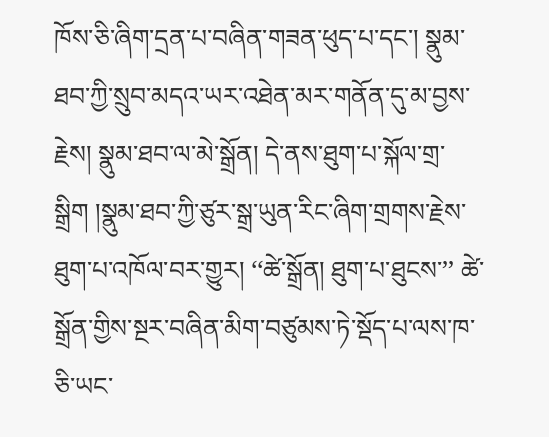ཁོས་ཅི་ཞིག་དྲན་པ་བཞིན་གཟན་ཕུད་པ་དང་། སྣུམ་ཐབ་ཀྱི་སྲུབ་མདའ་ཡར་འཐེན་མར་གནོན་དུ་མ་བྱས་རྗེས། སྣུམ་ཐབ་ལ་མེ་སྒྲོན། དེ་ནས་ཐུག་པ་སྐོལ་གྲ་སྒྲིག །སྣུམ་ཐབ་ཀྱི་ཙུར་སྒྲ་ཡུན་རིང་ཞིག་གྲགས་རྗེས་ཐུག་པ་འཁོལ་བར་གྱུར། ‘‘ཚེ་སྒྲོན། ཐུག་པ་ཐུངས་’’ ཚེ་སྒྲོན་གྱིས་སྔར་བཞིན་མིག་བཙུམས་ཏེ་སྡོད་པ་ལས་ཁ་ཅི་ཡང་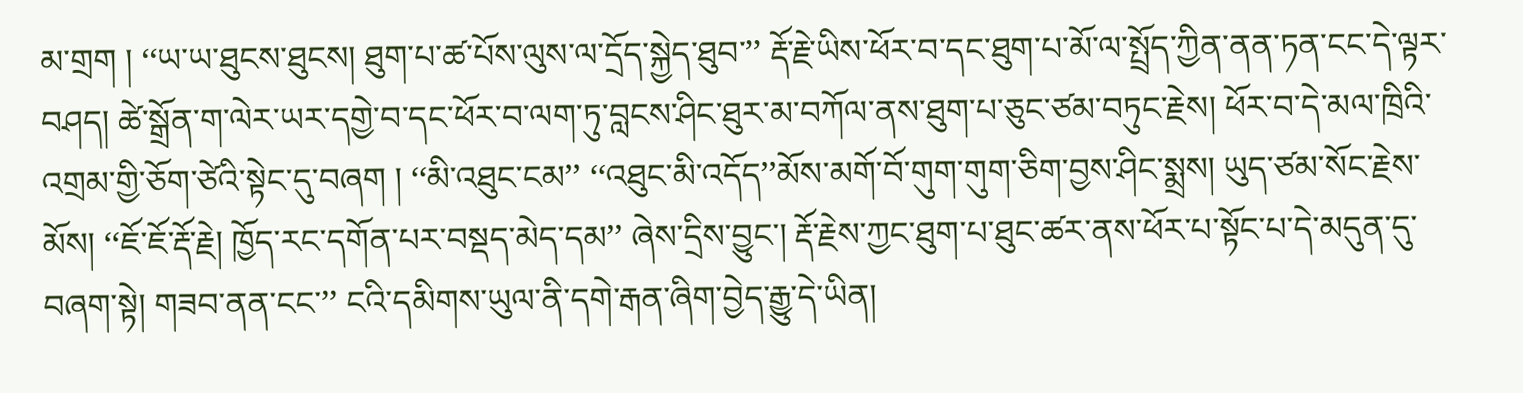མ་གྲག ། ‘‘ཡ་ཡ་ཐུངས་ཐུངས། ཐུག་པ་ཚ་པོས་ལུས་ལ་དྲོད་སྐྱེད་ཐུབ་’’ རྡོ་རྗེ་ཡིས་ཕོར་བ་དང་ཐུག་པ་མོ་ལ་སྤྲོད་ཀྱིན་ནན་ཏན་ངང་དེ་ལྟར་བཤད། ཚེ་སྒྲོན་ག་ལེར་ཡར་དགྱེ་བ་དང་ཕོར་བ་ལག་ཏུ་བླངས་ཤིང་ཐུར་མ་བཀོལ་ནས་ཐུག་པ་ཅུང་ཙམ་བཏུང་རྗེས། ཕོར་བ་དེ་མལ་ཁྲིའི་འགྲམ་གྱི་ཅོག་ཙེའི་སྟེང་དུ་བཞག ། ‘‘མི་འཐུང་ངམ’’ ‘‘འཐུང་མི་འདོད’’མོས་མགོ་བོ་གུག་གུག་ཅིག་བྱས་ཤིང་སྨྲས། ཡུད་ཙམ་སོང་རྗེས་མོས། ‘‘ཇོ་ཇོ་རྡོ་རྗེ། ཁྱོད་རང་དགོན་པར་བསྡད་མེད་དམ’’ ཞེས་དྲིས་བྱུང་། རྡོ་རྗེས་ཀྱང་ཐུག་པ་ཐུང་ཚར་ནས་ཕོར་པ་སྟོང་པ་དེ་མདུན་དུ་བཞག་སྟེ། གཟབ་ནན་ངང་’’ ངའི་དམིགས་ཡུལ་ནི་དགེ་རྒན་ཞིག་བྱེད་རྒྱུ་དེ་ཡིན།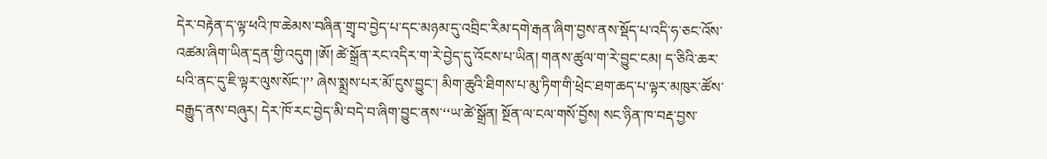དེར་བརྟེན་ད་ལྟ་ཕའི་ཁ་ཆེམས་བཞིན་གྲྭ་བ་བྱེད་པ་དང་མཉམ་དུ་འབྲིང་རིམ་དགེ་རྒན་ཞིག་བྱས་ནས་སྡོད་པ་འདི་ཧ་ཅང་འོས་འཚམ་ཞིག་ཡིན་དྲན་གྱི་འདུག །ཨོ། ཚེ་སྒྲོན་རང་འདིར་ག་རེ་བྱེད་དུ་འོངས་པ་ཡིན། གནས་ཚུལ་ག་རེ་བྱུང་ངམ། ད་ཅིའི་ཆར་པའི་ནང་དུ་ཇི་ལྟར་ལུས་སོང་།’’ ཞེས་སྨྲས་པར་མོ་ངུས་བྱུང་། མིག་ཆུའི་ཐིགས་པ་མུ་ཏིག་གི་ཕྲེང་ཐག་ཆད་པ་ལྟར་མཁུར་ཚོས་བརྒྱུད་ནས་བཞུར། དེར་ཁོ་རང་བྱེད་མི་བདེ་བ་ཞིག་བྱུང་ནས་‘‘ཡ་ཚེ་སྒྲོན། སྔོན་ལ་ངལ་གསོ་བྱོས། སང་ཉིན་ཁ་བརྡ་བྱས་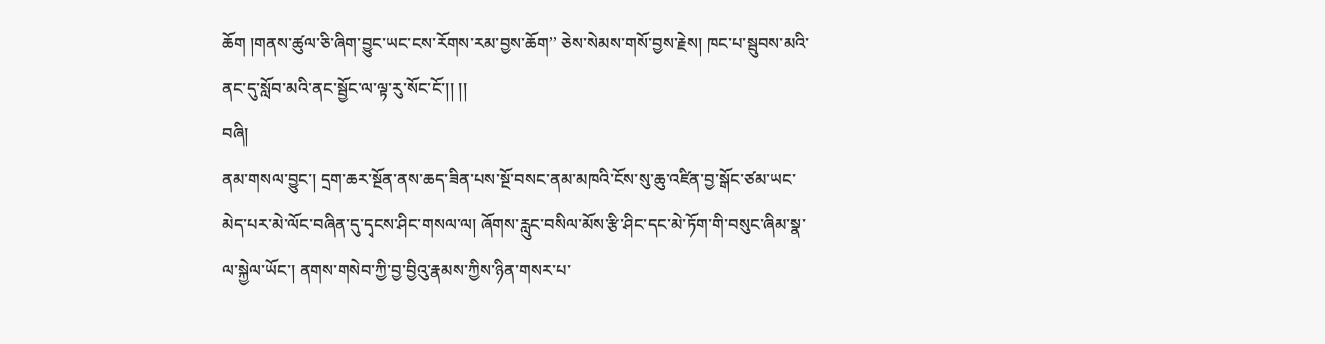ཆོག །གནས་ཚུལ་ཅི་ཞིག་བྱུང་ཡང་ངས་རོགས་རམ་བྱས་ཆོག’’ ཅེས་སེམས་གསོ་བྱས་རྗེས། ཁང་པ་སྦུབས་མའི་ནང་དུ་སློབ་མའི་ནང་སྦྱོང་ལ་ལྟ་རུ་སོང་ངོ་།། །།
བཞི།
ནམ་གསལ་བྱུང་། དྲག་ཆར་སྔོན་ནས་ཆད་ཟིན་པས་སྔོ་བསང་ནམ་མཁའི་ངོས་སུ་ཆུ་འཛིན་བྱ་སྒོང་ཙམ་ཡང་མེད་པར་མེ་ལོང་བཞིན་དུ་དྭངས་ཤིང་གསལ་ལ། ཞོགས་རླུང་བསིལ་མོས་རྩི་ཤིང་དང་མེ་ཏོག་གི་བསུང་ཞིམ་སྣ་ལ་སྐྱེལ་ཡོང་། ནགས་གསེབ་ཀྱི་བྱ་བྱིའུ་རྣམས་ཀྱིས་ཉིན་གསར་པ་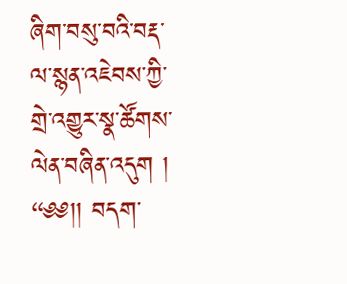ཞིག་བསུ་བའི་བརྡ་ལ་སྙན་འཇེབས་ཀྱི་གྲེ་འགྱུར་སྣ་ཚོགས་ལེན་བཞིན་འདུག ། ‘‘༅༅།། བདག་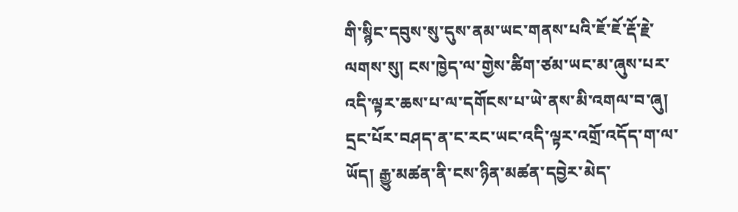གི་སྙིང་དབུས་སུ་དུས་ནམ་ཡང་གནས་པའི་ཇོ་ཇོ་རྡོ་རྗེ་ལགས་སུ། ངས་ཁྱེད་ལ་གྱེས་ཚིག་ཙམ་ཡང་མ་ཞུས་པར་འདི་ལྟར་ཆས་པ་ལ་དགོངས་པ་ཡེ་ནས་མི་འགལ་བ་ཞུ། དྲང་པོར་བཤད་ན་ང་རང་ཡང་འདི་ལྟར་འགྲོ་འདོད་ག་ལ་ཡོད། རྒྱུ་མཚན་ནི་ངས་ཉིན་མཚན་དབྱེར་མེད་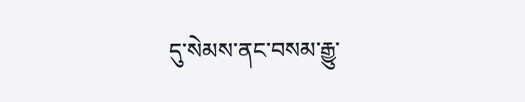དུ་སེམས་ནང་བསམ་རྒྱུ་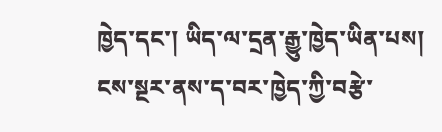ཁྱེད་དང་། ཡིད་ལ་དྲན་རྒྱུ་ཁྱེད་ཡིན་པས། ངས་སྔར་ནས་ད་བར་ཁྱེད་ཀྱི་བརྩེ་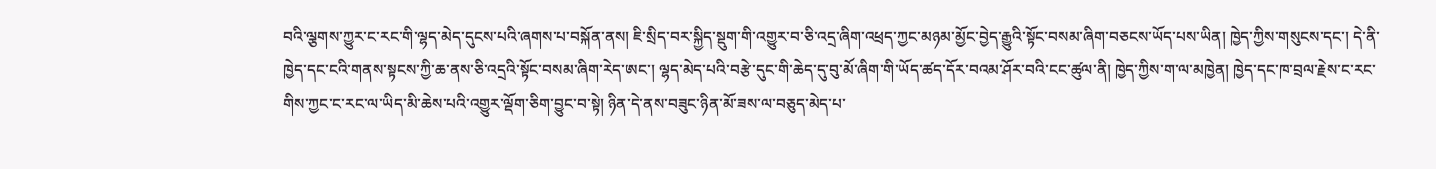བའི་ལྕགས་ཀྱུར་ང་རང་གི་ལྷད་མེད་དུངས་པའི་ཞགས་པ་བསྐོན་ནས། ཇི་སྲིད་བར་སྐྱིད་སྡུག་གི་འགྱུར་བ་ཅི་འདྲ་ཞིག་འཕྲད་ཀྱང་མཉམ་མྱོང་བྱེད་རྒྱུའི་སྟོང་བསམ་ཞིག་བཅངས་ཡོད་པས་ཡིན། ཁྱེད་ཀྱིས་གསུངས་དང་། དེ་ནི་ཁྱེད་དང་ངའི་གནས་སྟངས་ཀྱི་ཆ་ནས་ཅི་འདྲའི་སྟོང་བསམ་ཞིག་རེད་ཨང་། ལྷད་མེད་པའི་བརྩེ་དུང་གི་ཆེད་དུ་བུ་མོ་ཞིག་གི་ཡོད་ཚད་དོར་བའམ་ཤོར་བའི་ངང་ཚུལ་ནི། ཁྱེད་ཀྱིས་ག་ལ་མཁྱེན། ཁྱེད་དང་ཁ་བྲལ་རྗེས་ང་རང་གིས་ཀྱང་ང་རང་ལ་ཡིད་མི་ཆེས་པའི་འགྱུར་ལྡོག་ཅིག་བྱུང་བ་སྟེ། ཉིན་དེ་ནས་བཟུང་ཉིན་མོ་ཟས་ལ་བཅུད་མེད་པ་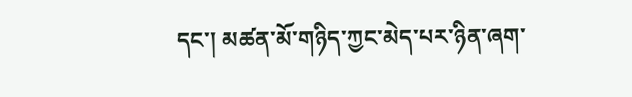དང་། མཚན་མོ་གཉིད་ཀྱང་མེད་པར་ཉིན་ཞག་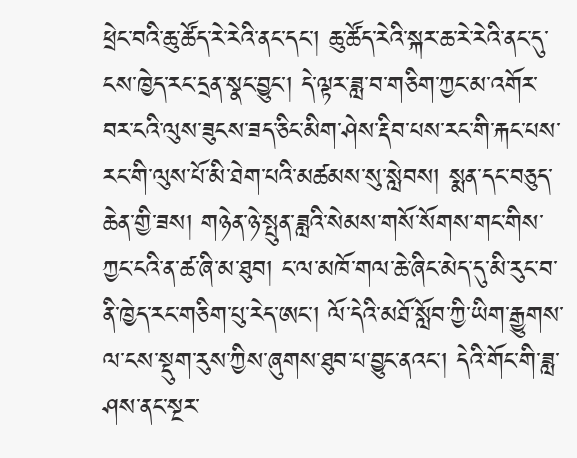ཕྲེང་བའི་ཆུ་ཚོད་རེ་རེའི་ནང་དང་། ཆུ་ཚོད་རེའི་སྐར་ཆ་རེ་རེའི་ནང་དུ་ངས་ཁྱེད་རང་དྲན་སྣང་བྱུང་། དེ་ལྟར་ཟླ་བ་གཅིག་ཀྱང་མ་འགོར་བར་ངའི་ལུས་ཟུངས་ཟད་ཅིང་མིག་ཤེས་རྡིབ་པས་རང་གི་རྐང་པས་རང་གི་ལུས་པོ་མི་ཐེག་པའི་མཚམས་སུ་སླེབས། སྨན་དང་བཅུད་ཆེན་གྱི་ཟས། གཉེན་ཉེ་སྤུན་ཟླའི་སེམས་གསོ་སོགས་གང་གིས་ཀྱང་ངའི་ན་ཚ་ཞི་མ་ཐུབ། ང་ལ་མཁོ་གལ་ཆེ་ཞིང་མེད་དུ་མི་རུང་བ་ནི་ཁྱེད་རང་གཅིག་པུ་རེད་ཨང་། ལོ་དེའི་མཐོ་སློབ་ཀྱི་ཡིག་རྒྱུགས་ལ་ངས་སྡུག་རུས་ཀྱིས་ཞུགས་ཐུབ་པ་བྱུང་ནའང་། དེའི་གོང་གི་ཟླ་ཤས་ནང་སྔར་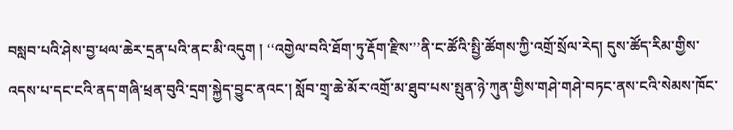བསླབ་པའི་ཤེས་བྱ་ཕལ་ཆེར་དྲན་པའི་ནང་མི་འདུག ། ‘‘འགྱེལ་བའི་ཐོག་ཏུ་རྡོག་རྫིས་’’ནི་ང་ཚོའི་སྤྱི་ཚོགས་ཀྱི་འགྲོ་སྲོལ་རེད། དུས་ཚོད་རིམ་གྱིས་འདས་པ་དང་ངའི་ནད་གཞི་ཕྲན་བུའི་དྲག་སྐྱེད་བྱུང་ནའང་། སློབ་གྲྭ་ཆེ་མོར་འགྲོ་མ་ཐུབ་པས་སྤུན་ཉེ་ཀུན་གྱིས་གཤེ་གཤེ་བཏང་ནས་ངའི་སེམས་ཁོང་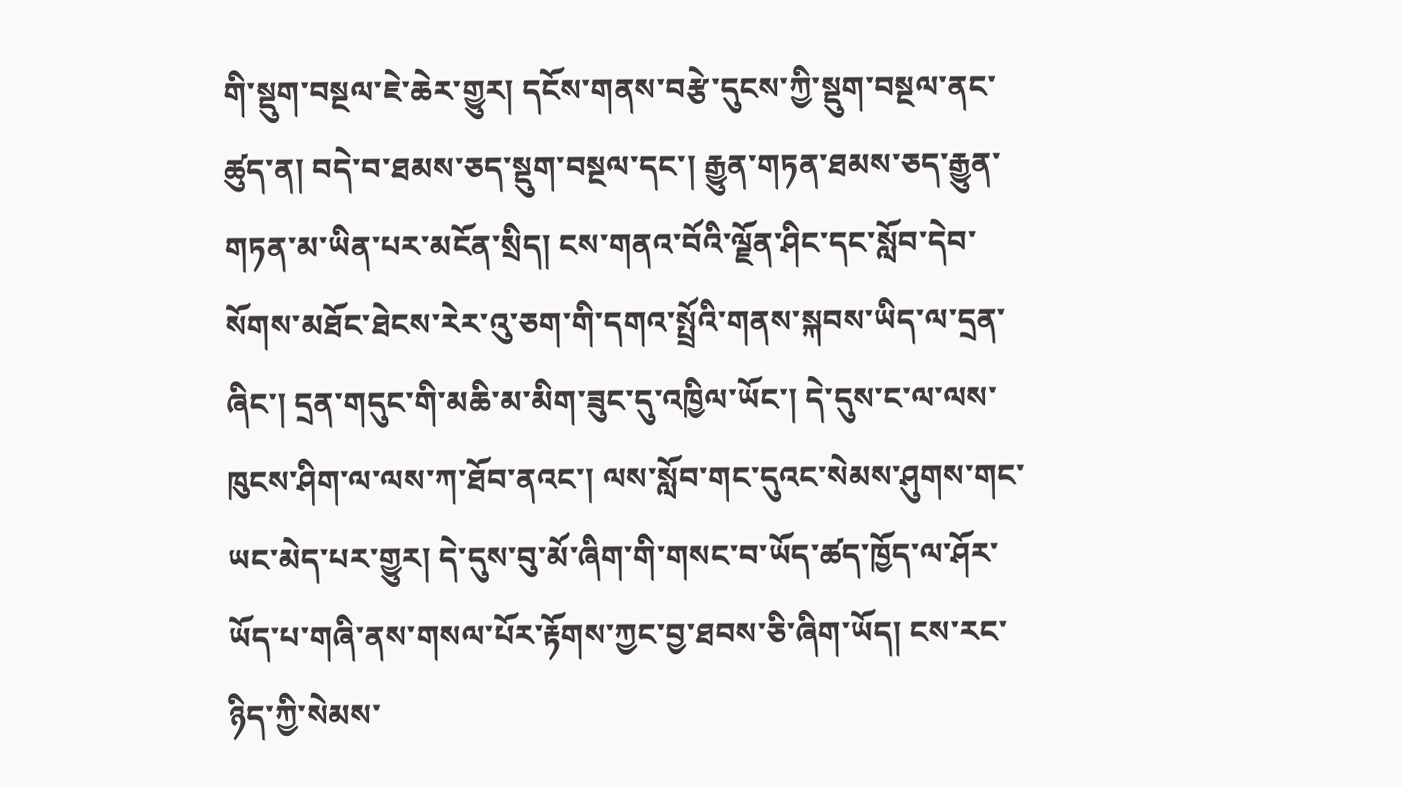གི་སྡུག་བསྔལ་ཇེ་ཆེར་གྱུར། དངོས་གནས་བརྩེ་དུངས་ཀྱི་སྡུག་བསྔལ་ནང་ཚུད་ན། བདེ་བ་ཐམས་ཅད་སྡུག་བསྔལ་དང་། རྒྱུན་གཏན་ཐམས་ཅད་རྒྱུན་གཏན་མ་ཡིན་པར་མངོན་སྲིད། ངས་གནའ་བོའི་ལྗོན་ཤིང་དང་སློབ་དེབ་སོགས་མཐོང་ཐེངས་རེར་འུ་ཅག་གི་དགའ་སྤྲོའི་གནས་སྐབས་ཡིད་ལ་དྲན་ཞིང་། དྲན་གདུང་གི་མཆི་མ་མིག་ཟུང་དུ་འཁྱིལ་ཡོང་། དེ་དུས་ང་ལ་ལས་ཁུངས་ཤིག་ལ་ལས་ཀ་ཐོབ་ནའང་། ལས་སློབ་གང་དུའང་སེམས་ཤུགས་གང་ཡང་མེད་པར་གྱུར། དེ་དུས་བུ་མོ་ཞིག་གི་གསང་བ་ཡོད་ཚད་ཁྱོད་ལ་ཤོར་ཡོད་པ་གཞི་ནས་གསལ་པོར་རྟོགས་ཀྱང་བྱ་ཐབས་ཅི་ཞིག་ཡོད། ངས་རང་ཉིད་ཀྱི་སེམས་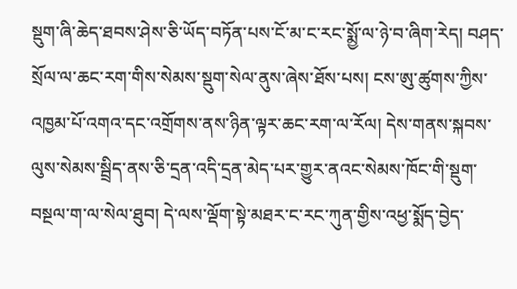སྡུག་ཞི་ཆེད་ཐབས་ཤེས་ཅི་ཡོད་བཏོན་པས་ངོ་མ་ང་རང་སྨྱོ་ལ་ཉེ་བ་ཞིག་རེད། བཤད་སྲོལ་ལ་ཆང་རག་གིས་སེམས་སྡུག་སེལ་ནུས་ཞེས་ཐོས་པས། ངས་ཨུ་ཚུགས་ཀྱིས་འཁྱམ་པོ་འགའ་དང་འགྲོགས་ནས་ཉིན་ལྟར་ཆང་རག་ལ་རོལ། དེས་གནས་སྐབས་ལུས་སེམས་སྦྲིད་ནས་ཅི་དྲན་འདི་དྲན་མེད་པར་གྱུར་ནའང་སེམས་ཁོང་གི་སྡུག་བསྔལ་ག་ལ་སེལ་ཐུབ། དེ་ལས་ལྡོག་སྟེ་མཐར་ང་རང་ཀུན་གྱིས་འཕྱ་སྨོད་བྱེད་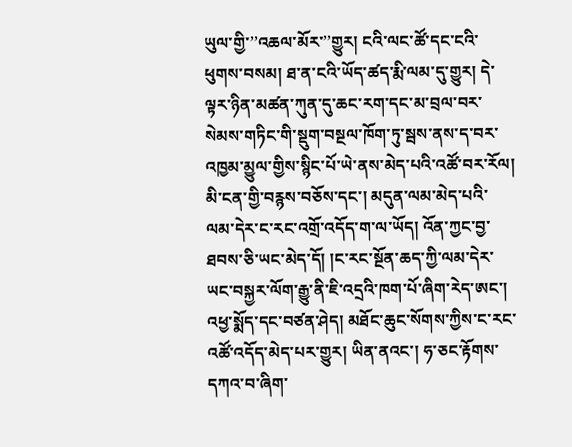ཡུལ་གྱི་’’འཆལ་མོར་’’གྱུར། ངའི་ལང་ཚོ་དང་ངའི་ཕུགས་བསམ། ཐ་ན་ངའི་ཡོད་ཚད་རྨི་ལམ་དུ་གྱུར། དེ་ལྟར་ཉིན་མཚན་ཀུན་དུ་ཆང་རག་དང་མ་བྲལ་བར་སེམས་གཏིང་གི་སྡུག་བསྔལ་ཁོག་ཏུ་སྦས་ནས་ད་བར་འཁྱམ་མྱུལ་གྱིས་སྙིང་པོ་ཡེ་ནས་མེད་པའི་འཚོ་བར་རོལ། མི་ངན་གྱི་བརྙས་བཅོས་དང་། མདུན་ལམ་མེད་པའི་ལམ་དེར་ང་རང་འགྲོ་འདོད་ག་ལ་ཡོད། འོན་ཀྱང་བྱ་ཐབས་ཅི་ཡང་མེད་དོ། །ང་རང་སྔོན་ཆད་ཀྱི་ལམ་དེར་ཡང་བསྐྱར་ལོག་རྒྱུ་ནི་ཇི་འདྲའི་ཁག་པོ་ཞིག་རེད་ཨང་། འཕྱ་སྨོད་དང་བཙན་ཤེད། མཐོང་ཆུང་སོགས་ཀྱིས་ང་རང་འཚོ་འདོད་མེད་པར་གྱུར། ཡིན་ནའང་། ཧ་ཅང་རྟོགས་དཀའ་བ་ཞིག་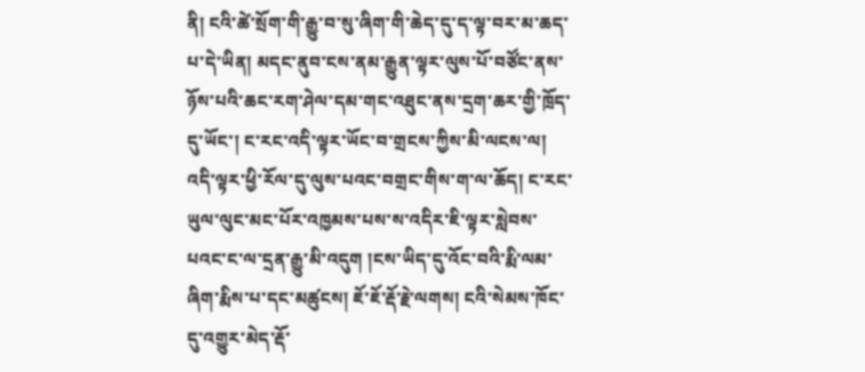ནི། ངའི་ཚེ་སྲོག་གི་རྒྱུ་བ་སུ་ཞིག་གི་ཆེད་དུ་ད་ལྟ་བར་མ་ཆད་པ་དེ་ཡིན། མདང་ནུབ་ངས་ནམ་རྒྱུན་ལྟར་ལུས་པོ་བཙོང་ནས་ཉོས་པའི་ཆང་རག་ཤེལ་དམ་གང་འཐུང་ནས་དྲག་ཆར་གྱི་ཁྲོད་དུ་ཡོང་། ང་རང་འདི་ལྟར་ཡོང་བ་གྲངས་ཀྱིས་མི་ལངས་ལ། འདི་ལྟར་ཕྱི་རོལ་དུ་ལུས་པའང་བགྲང་གིས་ག་ལ་ཆོད། ང་རང་ཡུལ་ལུང་མང་པོར་འཁྱམས་པས་ས་འདིར་ཇི་ལྟར་སླེབས་པའང་ང་ལ་དྲན་རྒྱུ་མི་འདུག །ངས་ཡིད་དུ་འོང་བའི་རྨི་ལམ་ཞིག་རྨིས་པ་དང་མཚུངས། ཇོ་ཇོ་རྡོ་རྗེ་ལགས། ངའི་སེམས་ཁོང་དུ་འགྱུར་མེད་རྡོ་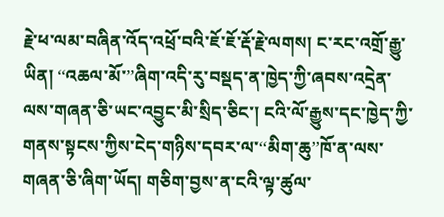རྗེ་ཕ་ལམ་བཞིན་འོད་འཕྲོ་བའི་ཇོ་ཇོ་རྡོ་རྗེ་ལགས། ང་རང་འགྲོ་རྒྱུ་ཡིན། ‘‘འཆལ་མོ་’’ཞིག་འདི་རུ་བསྡད་ན་ཁྱེད་ཀྱི་ཞབས་འདྲེན་ལས་གཞན་ཅི་ཡང་འབྱུང་མི་སྲིད་ཅིང་། ངའི་ལོ་རྒྱུས་དང་ཁྱེད་ཀྱི་གནས་སྟངས་ཀྱིས་ངེད་གཉིས་དབར་ལ་‘‘མིག་ཆུ’’ཁོ་ན་ལས་གཞན་ཅི་ཞིག་ཡོད། གཅིག་བྱས་ན་ངའི་ལྟ་ཚུལ་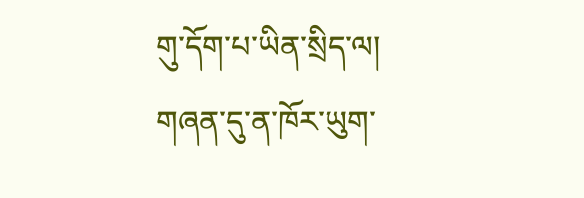གུ་དོག་པ་ཡིན་སྲིད་ལ། གཞན་དུ་ན་ཁོར་ཡུག་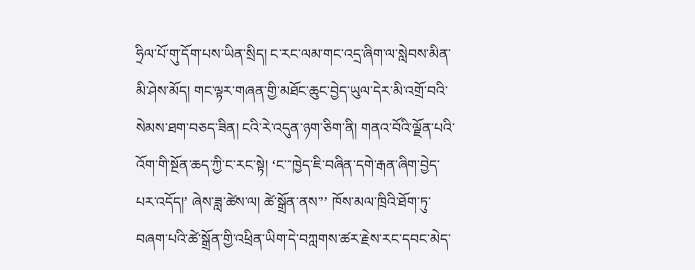ཧྲིལ་པོ་གུ་དོག་པས་ཡིན་སྲིད། ང་རང་ལམ་གང་འདྲ་ཞིག་ལ་སླེབས་མིན་མི་ཤེས་མོད། གང་ལྟར་གཞན་གྱི་མཐོང་ཆུང་བྱེད་ཡུལ་དེར་མི་འགྲོ་བའི་སེམས་ཐག་བཅད་ཟིན། ངའི་རེ་འདུན་ཉག་ཅིག་ནི། གནའ་བོའི་ལྗོན་པའི་འོག་གི་སྔོན་ཆད་ཀྱི་ང་རང་སྟེ། ‘ང་་་ཁྱེད་ཇི་བཞིན་དགེ་རྒན་ཞིག་བྱེད་པར་འདོད།’ ཞེས་ཟླ་ཚེས་ལ། ཚེ་སྒྲོན་ནས་’’ ཁོས་མལ་ཁྲིའི་ཐོག་ཏུ་བཞག་པའི་ཚེ་སྒྲོན་གྱི་འཕྲིན་ཡིག་དེ་བཀླགས་ཚར་རྗེས་རང་དབང་མེད་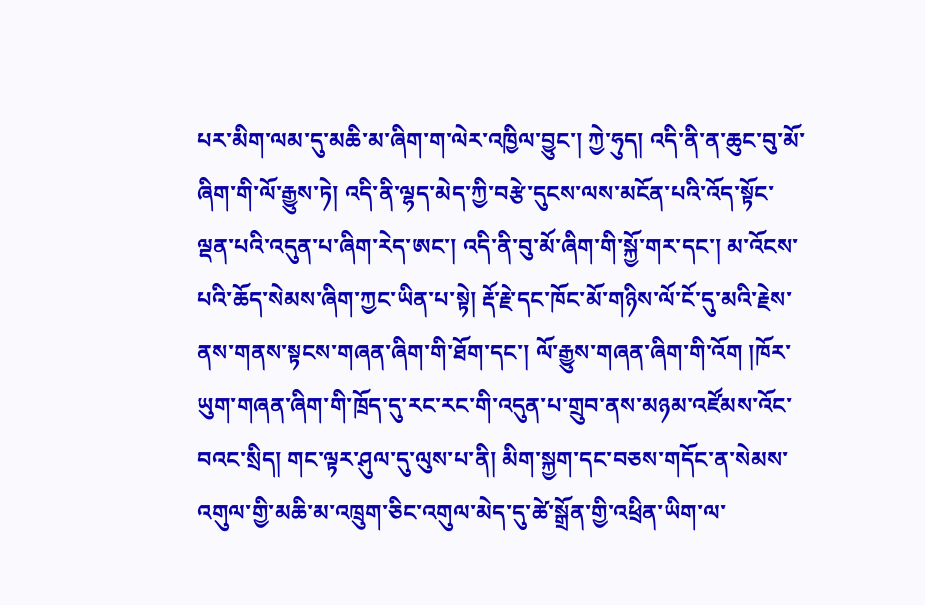པར་མིག་ལམ་དུ་མཆི་མ་ཞིག་ག་ལེར་འཁྱིལ་བྱུང་། ཀྱེ་ཧུད། འདི་ནི་ན་ཆུང་བུ་མོ་ཞིག་གི་ལོ་རྒྱུས་ཏེ། འདི་ནི་ལྷད་མེད་ཀྱི་བརྩེ་དུངས་ལས་མངོན་པའི་འོད་སྟོང་ལྡན་པའི་འདུན་པ་ཞིག་རེད་ཨང་། འདི་ནི་བུ་མོ་ཞིག་གི་སྐྱོ་གར་དང་། མ་འོངས་པའི་ཆོད་སེམས་ཞིག་ཀྱང་ཡིན་པ་སྟེ། རྡོ་རྗེ་དང་ཁོང་མོ་གཉིས་ལོ་ངོ་དུ་མའི་རྗེས་ནས་གནས་སྟངས་གཞན་ཞིག་གི་ཐོག་དང་། ལོ་རྒྱུས་གཞན་ཞིག་གི་འོག །ཁོར་ཡུག་གཞན་ཞིག་གི་ཁྲོད་དུ་རང་རང་གི་འདུན་པ་གྲུབ་ནས་མཉམ་འཛོམས་འོང་བའང་སྲིད། གང་ལྟར་ཤུལ་དུ་ལུས་པ་ནི། མིག་སྐྱག་དང་བཅས་གདོང་ན་སེམས་འགུལ་གྱི་མཆི་མ་འཁྲུག་ཅིང་འགུལ་མེད་དུ་ཚེ་སྒྲོན་གྱི་འཕྲིན་ཡིག་ལ་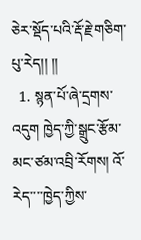ཅེར་སྡོད་པའི་རྡོ་རྗེ་གཅིག་པུ་རེད།། །།
  1. སྙན་པོ་ཞེ་དྲགས་འདུག ཁྱེད་ཀྱི་སྒྲུང་རྩོམ་མང་ཙམ་འབྲི་རོགས། འོ་རེད་་་་ཁྱེད་ཀྱིས་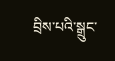བྲིས་པའི་སྒྲུང་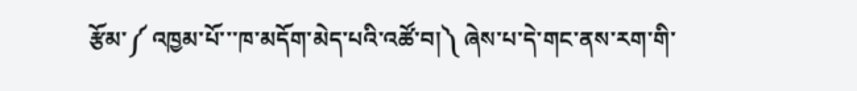རྩོམ་༼ འཁྱམ་པོ་་་ཁ་མདོག་མེད་པའི་འཚོ་བ།༽ ཞེས་པ་དེ་གང་ནས་རག་གི་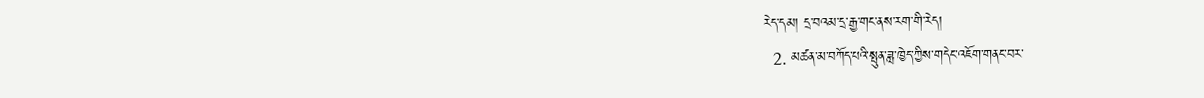རེད་དམ། དྲ་བའམ་དྲ་རྒྱ་གང་ནས་རག་གི་རེད།
  2. མཚན་མ་བཀོད་པའི་སྤུན་ཟླ་ཁྱེད་ཀྱིས་གདེང་འཇོག་གནང་བར་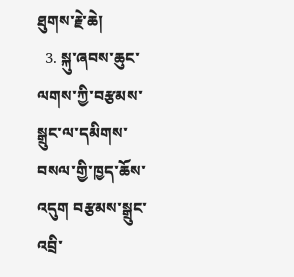ཐུགས་རྗེ་ཆེ།
  3. སྐུ་ཞབས་ཆུང་ལགས་ཀྱི་བརྩམས་སྒྲུང་ལ་དམིགས་བསལ་གྱི་ཁྱད་ཆོས་འདུག བརྩམས་སྒྲུང་འབྲི་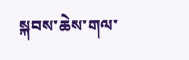སྐབས་ཆེས་གལ་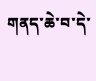གནད་ཆེ་བ་དེ་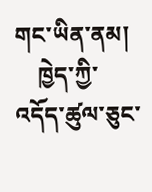གང་ཡིན་ནམ།
    ཁྱེད་ཀྱི་འདོད་ཚུལ་ཅུང་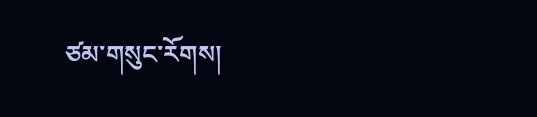ཙམ་གསུང་རོགས།